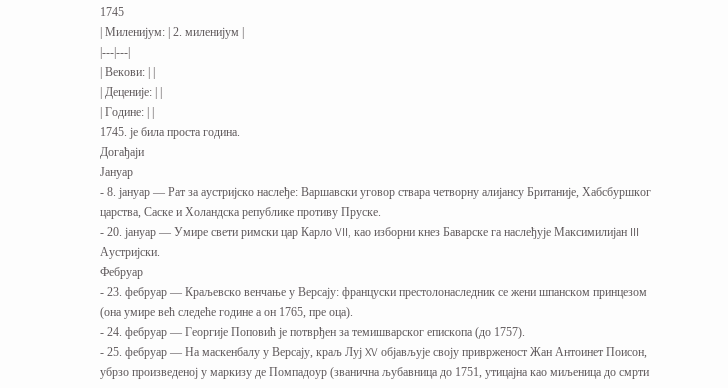1745
| Миленијум: | 2. миленијум |
|---|---|
| Векови: | |
| Деценије: | |
| Године: | |
1745. је била проста година.
Догађаји
Јануар
- 8. јануар — Рат за аустријско наслеђе: Варшавски уговор ствара четворну алијансу Британије, Хабсбуршког царства, Саске и Холандска републике противу Пруске.
- 20. јануар — Умире свети римски цар Карло VII, као изборни кнез Баварске га наслеђује Максимилијан III Аустријски.
Фебруар
- 23. фебруар — Краљевско венчање у Версају: француски престолонаследник се жени шпанском принцезом (она умире већ следеће године а он 1765, пре оца).
- 24. фебруар — Георгије Поповић је потврђен за темишварског епископа (до 1757).
- 25. фебруар — На маскенбалу у Версају, краљ Луј XV објављује своју приврженост Жан Антоинет Поисон, убрзо произведеној у маркизу де Помпадоур (званична љубавница до 1751, утицајна као миљеница до смрти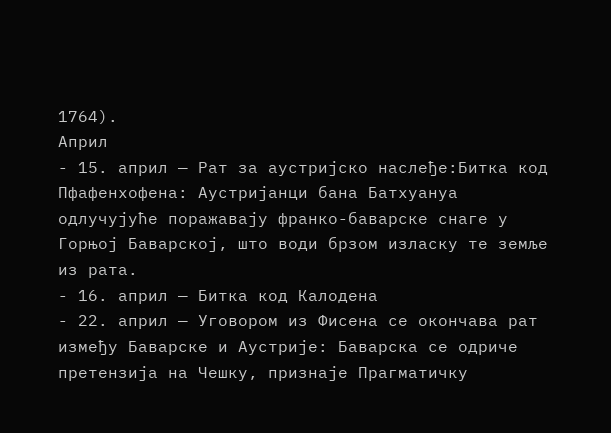1764).
Април
- 15. април — Рат за аустријско наслеђе:Битка код Пфафенхофена: Аустријанци бана Батхyанyа одлучујуће поражавају франко-баварске снаге у Горњој Баварској, што води брзом изласку те земље из рата.
- 16. април — Битка код Калодена
- 22. април — Уговором из Фисена се окончава рат између Баварске и Аустрије: Баварска се одриче претензија на Чешку, признаје Прагматичку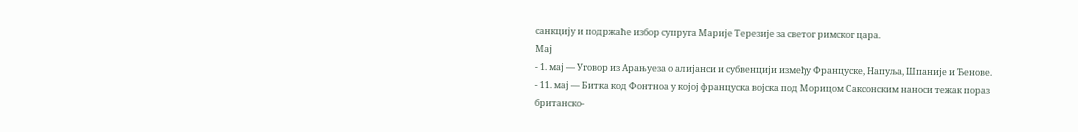санкцију и подржаће избор супруга Марије Терезије за светог римског цара.
Мај
- 1. мај — Уговор из Арањуеза о алијанси и субвенцији између Француске, Напуља, Шпаније и Ђенове.
- 11. мај — Битка код Фонтноа у којој француска војска под Морицом Саксонским наноси тежак пораз британско-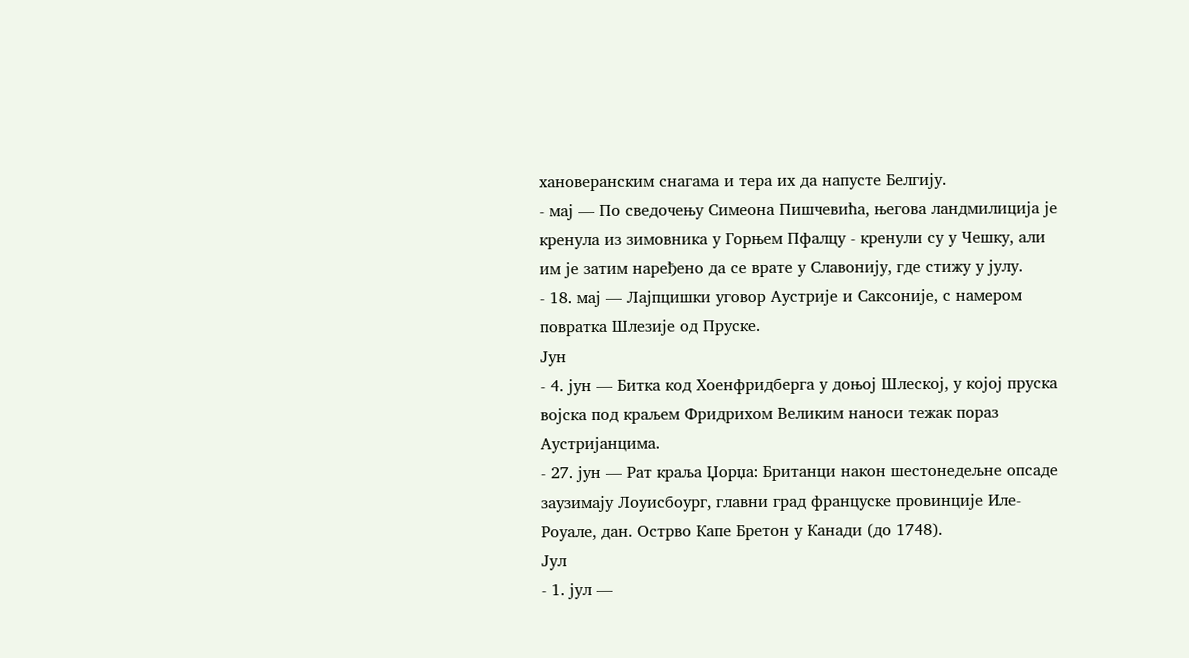хановеранским снагама и тера их да напусте Белгију.
- мај — По сведочењу Симеона Пишчевића, његова ландмилиција је кренула из зимовника у Горњем Пфалцу - кренули су у Чешку, али им је затим наређено да се врате у Славонију, где стижу у јулу.
- 18. мај — Лајпцишки уговор Аустрије и Саксоније, с намером повратка Шлезије од Пруске.
Јун
- 4. јун — Битка код Хоенфридберга у доњој Шлеској, у којој пруска војска под краљем Фридрихом Великим наноси тежак пораз Аустријанцима.
- 27. јун — Рат краља Џорџа: Британци након шестонедељне опсаде заузимају Лоуисбоург, главни град француске провинције Иле-Роyале, дан. Острво Капе Бретон у Канади (до 1748).
Јул
- 1. јул —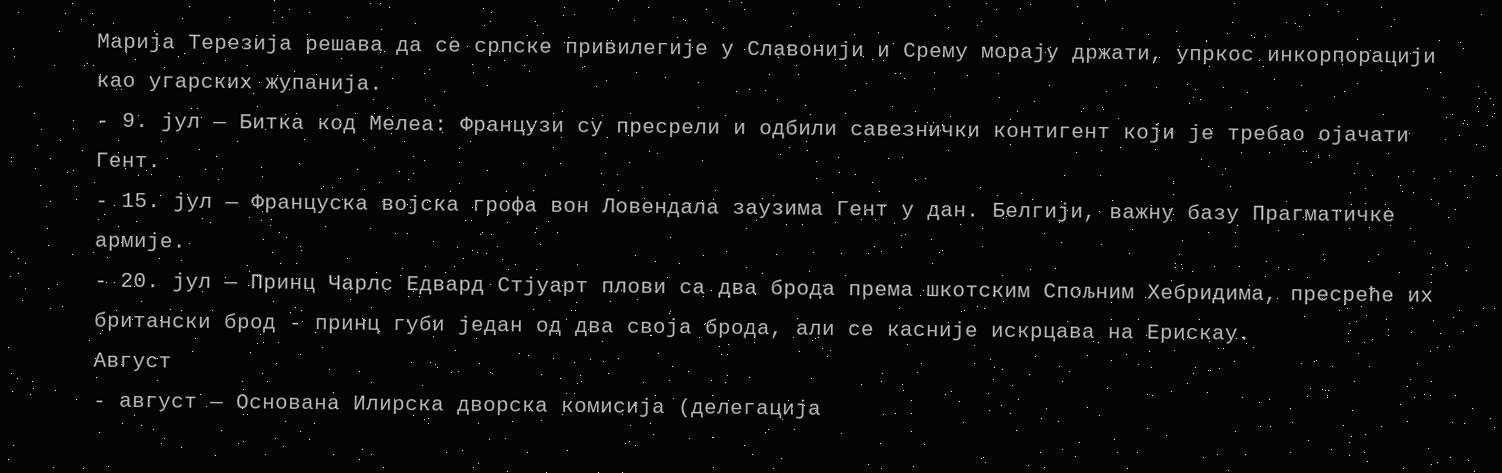Марија Терезија решава да се српске привилегије у Славонији и Срему морају држати, упркос инкорпорацији као угарских жупанија.
- 9. јул — Битка код Мелеа: Французи су пресрели и одбили савезнички контигент који је требао ојачати Гент.
- 15. јул — Француска војска грофа вон Ловендала заузима Гент у дан. Белгији, важну базу Прагматичке армије.
- 20. јул — Принц Чарлс Едвард Стјуарт плови са два брода према шкотским Спољним Хебридима, пресреће их британски брод - принц губи један од два своја брода, али се касније искрцава на Ерискаy.
Август
- август — Основана Илирска дворска комисија (делегација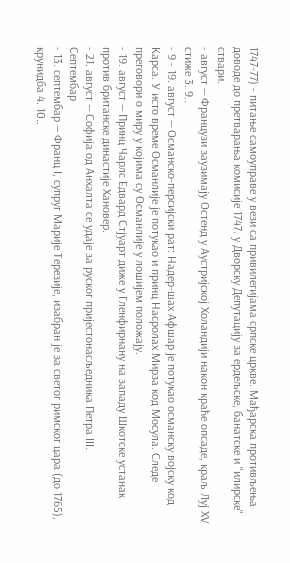1747-77) - питање самоуправе у вези са привилегијама српске цркве. Мађарска противљења доводе до претварања комисије 1747. у Дворску Депутацију за ердељске, банатске и "илирске" ствари.
- август — Французи заузимају Остенд у Аустријској Холандији након краће опсаде, краљ Луј XV стиже 3. 9..
- 9 - 19. август — Османско-персијски рат: Надер-шах Афшар је потукао османску војску код Карса. У исто време Османлије је потукао и принц Насролах Мирза код Мосула. Следе преговори о миру у којима су Османлије у лошијем положају.
- 19. август — Принц Чарлс Едвард Стјуарт диже у Гленфирнану на западу Шкотске устанак против британске династије Хановер.
- 21. август — Софија од Анхалта се удаје за руског пријестонасљедника Петра III.
Септембар
- 13. септембар — Франц I, супруг Марије Терезије, изабран је за светог римског цара (до 1765), крунидба 4. 10..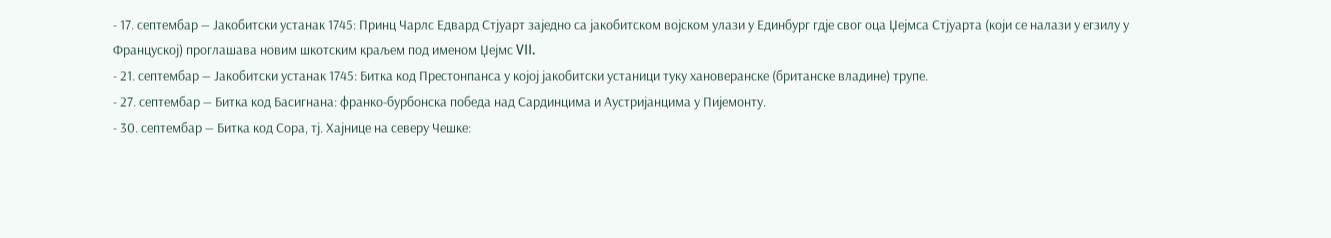- 17. септембар — Јакобитски устанак 1745: Принц Чарлс Едвард Стјуарт заједно са јакобитском војском улази у Единбург гдје свог оца Џејмса Стјуарта (који се налази у егзилу у Француској) проглашава новим шкотским краљем под именом Џејмс VII.
- 21. септембар — Јакобитски устанак 1745: Битка код Престонпанса у којој јакобитски устаници туку хановеранске (британске владине) трупе.
- 27. септембар — Битка код Басигнана: франко-бурбонска победа над Сардинцима и Аустријанцима у Пијемонту.
- 30. септембар — Битка код Сора, тј. Хајнице на северу Чешке: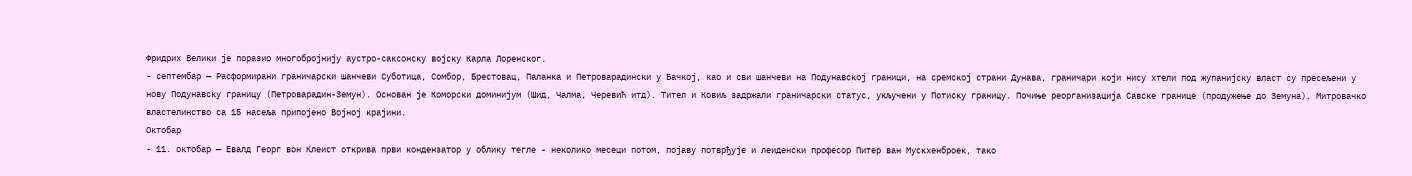Фридрих Велики је поразио многобројнију аустро-саксонску војску Карла Лоренског.
- септембар — Расформирани граничарски шанчеви Суботица, Сомбор, Брестовац, Паланка и Петроварадински у Бачкој, као и сви шанчеви на Подунавској граници, на сремској страни Дунава, граничари који нису хтели под жупанијску власт су пресељени у нову Подунавску границу (Петроварадин-Земун). Основан је Коморски доминијум (Шид, Чалма, Черевић итд). Тител и Ковиљ задржали граничарски статус, укључени у Потиску границу. Почиње реорганизација Савске границе (продужење до Земуна). Митровачко властелинство са 15 насеља припојено Војној крајини.
Октобар
- 11. октобар — Евалд Георг вон Клеист открива први кондензатор у облику тегле - неколико месеци потом, појаву потврђује и леиденски професор Питер ван Мускхенброек, тако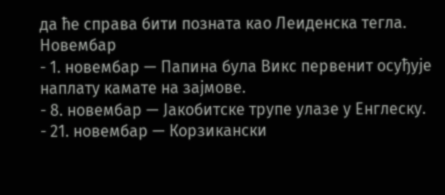да ће справа бити позната као Леиденска тегла.
Новембар
- 1. новембар — Папина була Викс первенит осуђује наплату камате на зајмове.
- 8. новембар — Јакобитске трупе улазе у Енглеску.
- 21. новембар — Корзикански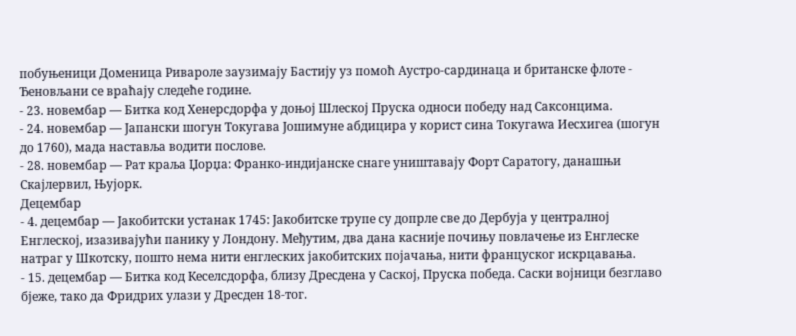побуњеници Доменица Ривароле заузимају Бастију уз помоћ Аустро-сардинаца и британске флоте - Ђеновљани се враћају следеће године.
- 23. новембар — Битка код Хенерсдорфа у доњој Шлеској Пруска односи победу над Саксонцима.
- 24. новембар — Јапански шогун Токугава Јошимуне абдицира у корист сина Токугаwа Иесхигеа (шогун до 1760), мада наставља водити послове.
- 28. новембар — Рат краља Џорџа: Франко-индијанске снаге уништавају Форт Саратогу, данашњи Скајлервил, Њујорк.
Децембар
- 4. децембар — Јакобитски устанак 1745: Јакобитске трупе су допрле све до Дербyја у централној Енглеској, изазивајући панику у Лондону. Међутим, два дана касније почињу повлачење из Енглеске натраг у Шкотску, пошто нема нити енглеских јакобитских појачања, нити француског искрцавања.
- 15. децембар — Битка код Кеселсдорфа, близу Дресдена у Саској, Пруска победа. Саски војници безглаво бјеже, тако да Фридрих улази у Дресден 18-тог.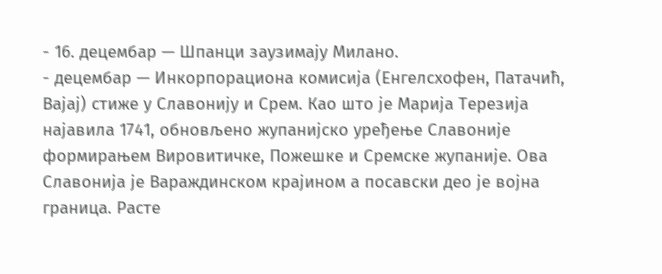- 16. децембар — Шпанци заузимају Милано.
- децембар — Инкорпорациона комисија (Енгелсхофен, Патачић, Вајај) стиже у Славонију и Срем. Као што је Марија Терезија најавила 1741, обновљено жупанијско уређење Славоније формирањем Вировитичке, Пожешке и Сремске жупаније. Ова Славонија је Вараждинском крајином а посавски део је војна граница. Расте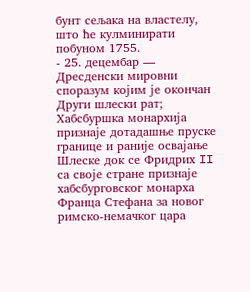бунт сељака на властелу, што ће кулминирати побуном 1755.
- 25. децембар — Дресденски мировни споразум којим је окончан Други шлески рат; Хабсбуршка монархија признаје дотадашње пруске границе и раније освајање Шлеске док се Фридрих II са своје стране признаје хабсбурговског монарха Франца Стефана за новог римско-немачког цара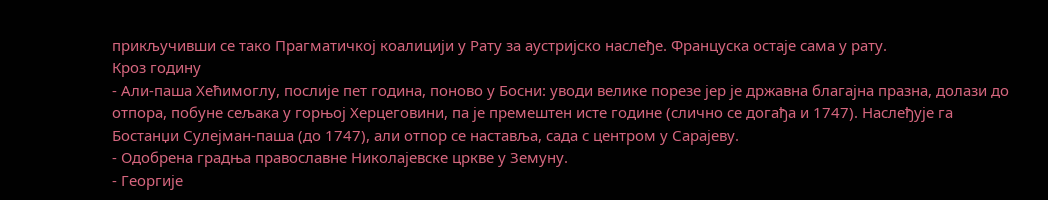прикључивши се тако Прагматичкој коалицији у Рату за аустријско наслеђе. Француска остаје сама у рату.
Кроз годину
- Али-паша Хећимоглу, послије пет година, поново у Босни: уводи велике порезе јер је државна благајна празна, долази до отпора, побуне сељака у горњој Херцеговини, па је премештен исте године (слично се догађа и 1747). Наслеђује га Бостанџи Сулејман-паша (до 1747), али отпор се наставља, сада с центром у Сарајеву.
- Одобрена градња православне Николајевске цркве у Земуну.
- Георгије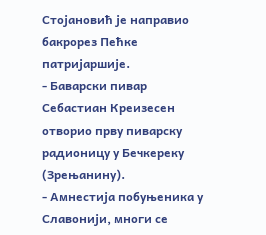Стојановић је направио бакрорез Пећке патријаршије.
- Баварски пивар Себастиан Креизесен отворио прву пиварску радионицу у Бечкереку (Зрењанину).
- Амнестија побуњеника у Славонији, многи се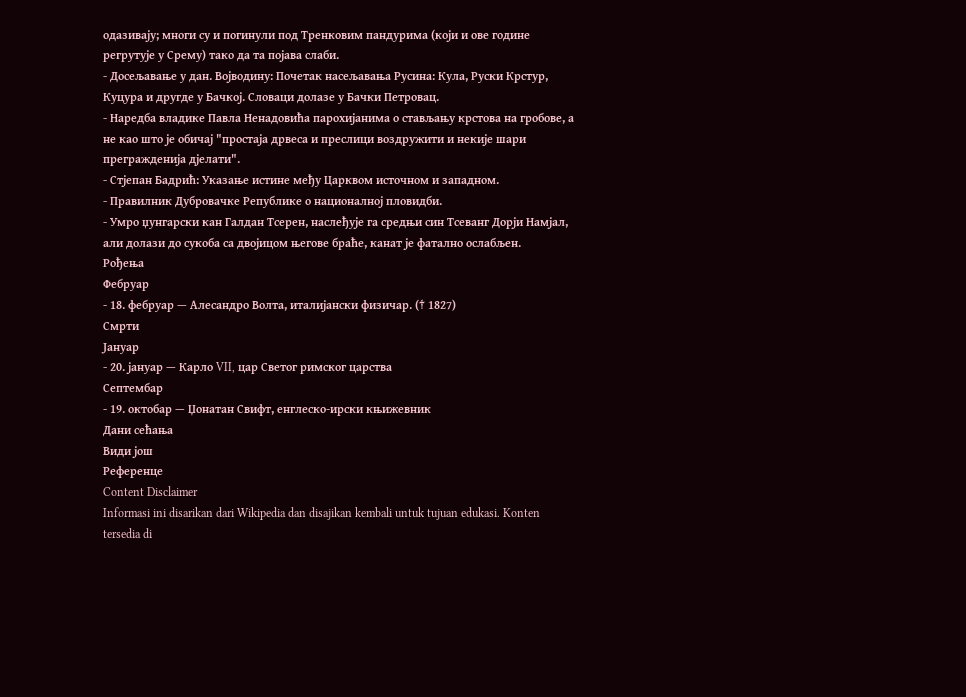одазивају; многи су и погинули под Тренковим пандурима (који и ове године регрутује у Срему) тако да та појава слаби.
- Досељавање у дан. Војводину: Почетак насељавања Русина: Кула, Руски Крстур, Куцура и другде у Бачкој. Словаци долазе у Бачки Петровац.
- Наредба владике Павла Ненадовића парохијанима о стављању крстова на гробове, а не као што је обичај "простаја дрвеса и преслици воздружити и некије шари прегражденија дјелати".
- Стјепан Бадрић: Указање истине међу Царквом источном и западном.
- Правилник Дубровачке Републике о националној пловидби.
- Умро џунгарски кан Галдан Тсерен, наслеђује га средњи син Тсеванг Дорји Намјал, али долази до сукоба са двојицом његове браће, канат је фатално ослабљен.
Рођења
Фебруар
- 18. фебруар — Алесандро Волта, италијански физичар. († 1827)
Смрти
Јануар
- 20. јануар — Карло VII, цар Светог римског царства
Септембар
- 19. октобар — Џонатан Свифт, енглеско-ирски књижевник
Дани сећања
Види још
Референце
Content Disclaimer
Informasi ini disarikan dari Wikipedia dan disajikan kembali untuk tujuan edukasi. Konten tersedia di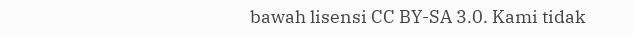bawah lisensi CC BY-SA 3.0. Kami tidak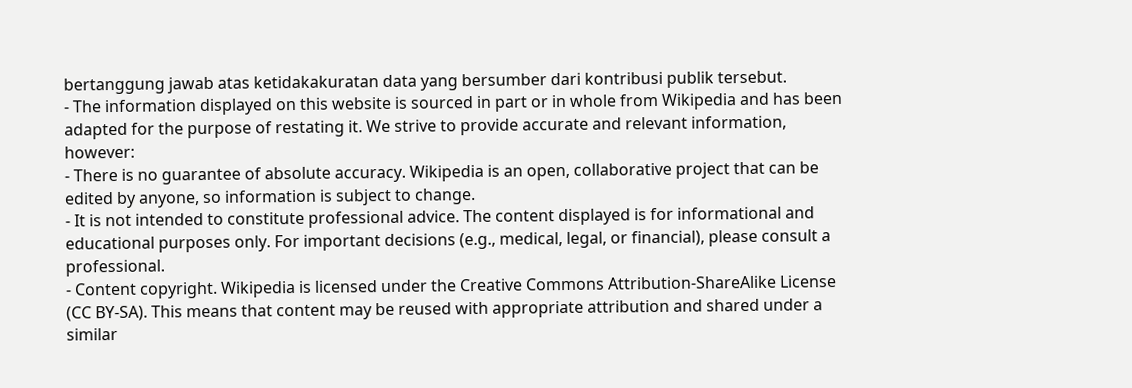bertanggung jawab atas ketidakakuratan data yang bersumber dari kontribusi publik tersebut.
- The information displayed on this website is sourced in part or in whole from Wikipedia and has been adapted for the purpose of restating it. We strive to provide accurate and relevant information, however:
- There is no guarantee of absolute accuracy. Wikipedia is an open, collaborative project that can be edited by anyone, so information is subject to change.
- It is not intended to constitute professional advice. The content displayed is for informational and educational purposes only. For important decisions (e.g., medical, legal, or financial), please consult a professional.
- Content copyright. Wikipedia is licensed under the Creative Commons Attribution-ShareAlike License (CC BY-SA). This means that content may be reused with appropriate attribution and shared under a similar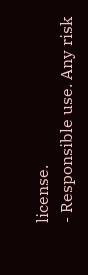license.
- Responsible use. Any risk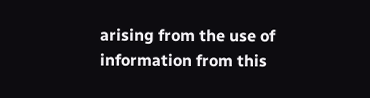arising from the use of information from this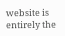website is entirely the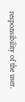responsibility of the user.